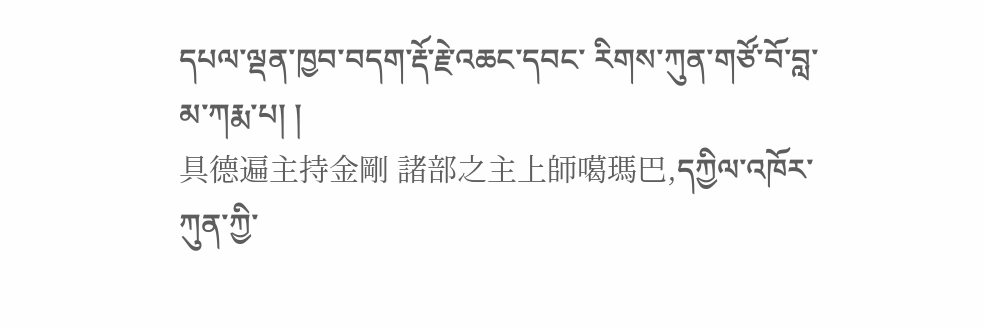དཔལ་ལྡན་ཁྱབ་བདག་རྡོ་རྗེ་འཆང་དབང་ རིགས་ཀུན་གཙོ་བོ་བླ་མ་ཀརྨ་པ། །
具德遍主持金剛 諸部之主上師噶瑪巴,དཀྱིལ་འཁོར་ཀུན་ཀྱི་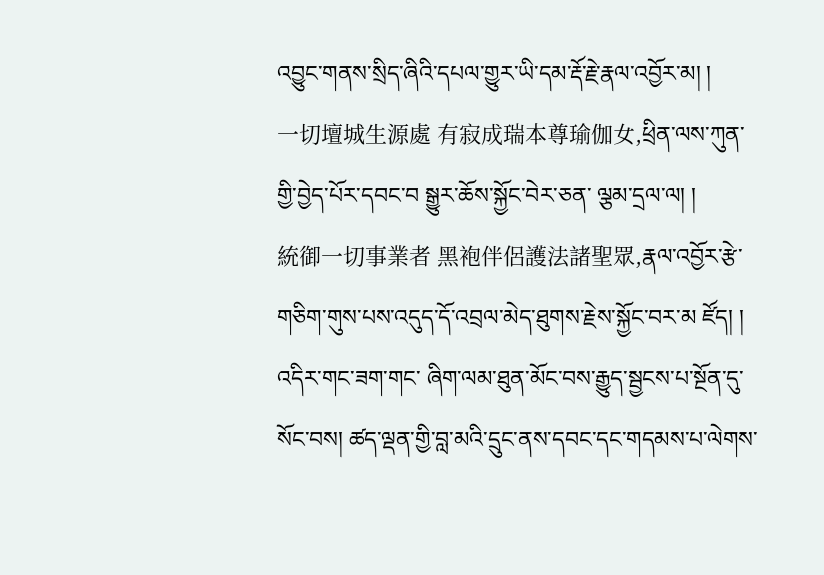འབྱུང་གནས་སྲིད་ཞིའི་དཔལ་གྱུར་ཡི་དམ་རྡོ་རྗེ་རྣལ་འབྱོར་མ། །
一切壇城生源處 有寂成瑞本尊瑜伽女,ཕྲིན་ལས་ཀུན་གྱི་བྱེད་པོར་དབང་བ སྒྱུར་ཆོས་སྐྱོང་བེར་ཅན་ ལྕམ་དྲལ་ལ། །
統御一切事業者 黑袍伴侶護法諸聖眾,རྣལ་འབྱོར་རྩེ་གཅིག་གུས་པས་འདུད་དོ་འབྲལ་མེད་ཐུགས་རྗེས་སྐྱོང་བར་མ ཛོད། །
འདིར་གང་ཟག་གང་ ཞིག་ལམ་ཐུན་མོང་བས་རྒྱུད་སྦྱངས་པ་སྔོན་དུ་སོང་བས། ཚད་ལྡན་གྱི་བླ་མའི་དྲུང་ནས་དབང་དང་གདམས་པ་ལེགས་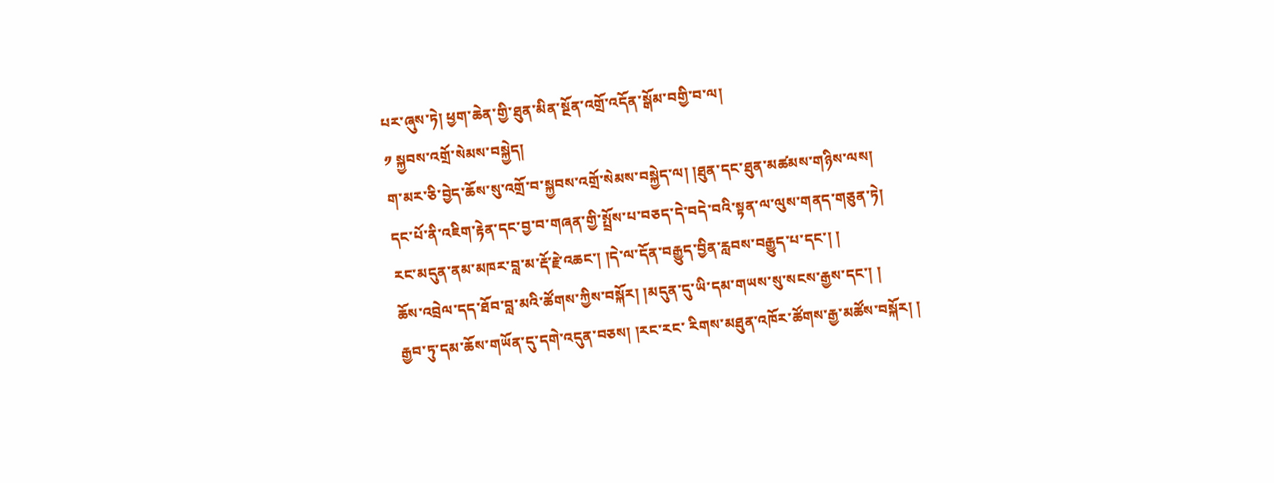པར་ཞུས་ཏེ། ཕྱག་ཆེན་གྱི་ཐུན་མིན་སྔོན་འགྲོ་འདོན་སྒོམ་བགྱི་བ་ལ།
༡ སྐྱབས་འགྲོ་སེམས་བསྐྱེད།
ག་མར་ཅི་བྱེད་ཆོས་སུ་འགྲོ་བ་སྐྱབས་འགྲོ་སེམས་བསྐྱེད་ལ། །ཐུན་དང་ཐུན་མཚམས་གཉིས་ལས།
དང་པོ་ནི་འཇིག་རྟེན་དང་བྱ་བ་གཞན་གྱི་སྤྲོས་པ་བཅད་དེ་བདེ་བའི་སྟན་ལ་ལུས་གནད་གཅུན་ཏེ།
རང་མདུན་ནམ་མཁར་བླ་མ་རྡོ་རྗེ་འཆང་། །དེ་ལ་དོན་བརྒྱུད་བྱིན་རླབས་བརྒྱུད་པ་དང་། །
ཆོས་འབྲེལ་དད་ཐོབ་བླ་མའི་ཚོགས་ཀྱིས་བསྐོར། །མདུན་དུ་ཡི་དམ་གཡས་སུ་སངས་རྒྱས་དང་། །
རྒྱབ་ཏུ་དམ་ཆོས་གཡོན་དུ་དགེ་འདུན་བཅས། །རང་རང་ རིགས་མཐུན་འཁོར་ཚོགས་རྒྱ་མཚོས་བསྐོར། །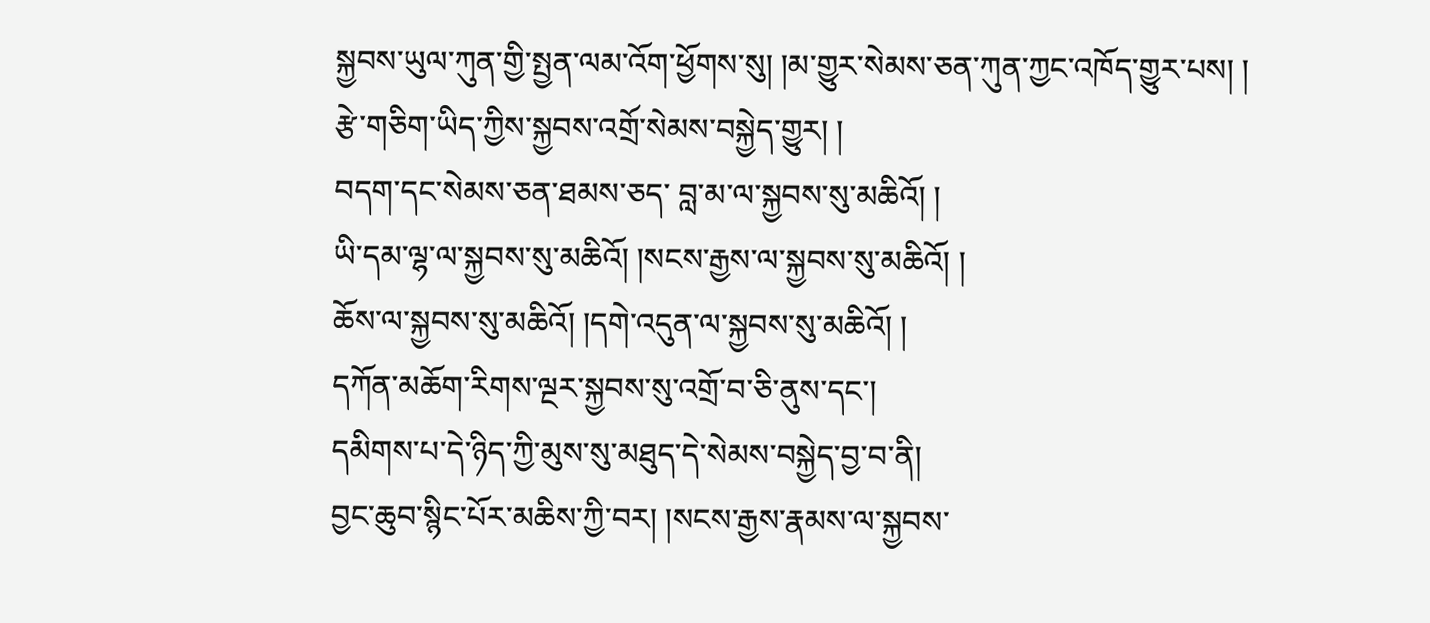སྐྱབས་ཡུལ་ཀུན་གྱི་སྤྱན་ལམ་འོག་ཕྱོགས་སུ། །མ་གྱུར་སེམས་ཅན་ཀུན་ཀྱང་འཁོད་གྱུར་པས། །
རྩེ་གཅིག་ཡིད་ཀྱིས་སྐྱབས་འགྲོ་སེམས་བསྐྱེད་གྱུར། །
བདག་དང་སེམས་ཅན་ཐམས་ཅད་ བླ་མ་ལ་སྐྱབས་སུ་མཆིའོ། །
ཡི་དམ་ལྷ་ལ་སྐྱབས་སུ་མཆིའོ། །སངས་རྒྱས་ལ་སྐྱབས་སུ་མཆིའོ། །
ཆོས་ལ་སྐྱབས་སུ་མཆིའོ། །དགེ་འདུན་ལ་སྐྱབས་སུ་མཆིའོ། །
དཀོན་མཆོག་རིགས་ལྔར་སྐྱབས་སུ་འགྲོ་བ་ཅི་ནུས་དང་།
དམིགས་པ་དེ་ཉིད་ཀྱི་མུས་སུ་མཐུད་དེ་སེམས་བསྐྱེད་བྱ་བ་ནི།
བྱང་ཆུབ་སྙིང་པོར་མཆིས་ཀྱི་བར། །སངས་རྒྱས་རྣམས་ལ་སྐྱབས་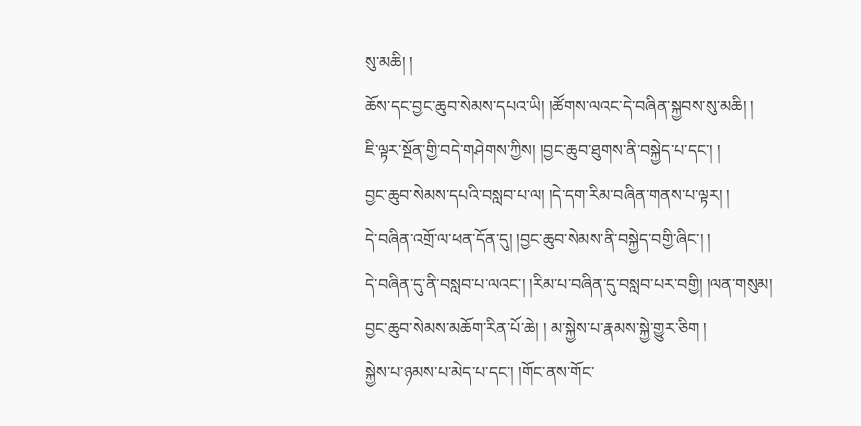སུ་མཆི། །
ཆོས་དང་བྱང་ཆུབ་སེམས་དཔའ་ཡི། །ཚོགས་ལའང་དེ་བཞིན་སྐྱབས་སུ་མཆི། །
ཇི་ལྟར་སྔོན་གྱི་བདེ་གཤེགས་ཀྱིས། །བྱང་ཆུབ་ཐུགས་ནི་བསྐྱེད་པ་དང་། །
བྱང་ཆུབ་སེམས་དཔའི་བསླབ་པ་ལ། །དེ་དག་རིམ་བཞིན་གནས་པ་ལྟར། །
དེ་བཞིན་འགྲོ་ལ་ཕན་དོན་དུ། །བྱང་ཆུབ་སེམས་ནི་བསྐྱེད་བགྱི་ཞིང་། །
དེ་བཞིན་དུ་ནི་བསླབ་པ་ལའང་། །རིམ་པ་བཞིན་དུ་བསླབ་པར་བགྱི། །ལན་གསུམ།
བྱང་ཆུབ་སེམས་མཆོག་རིན་པོ་ཆེ། ། མ་སྐྱེས་པ་རྣམས་སྐྱེ་གྱུར་ཅིག །
སྐྱེས་པ་ཉམས་པ་མེད་པ་དང་། །གོང་ནས་གོང་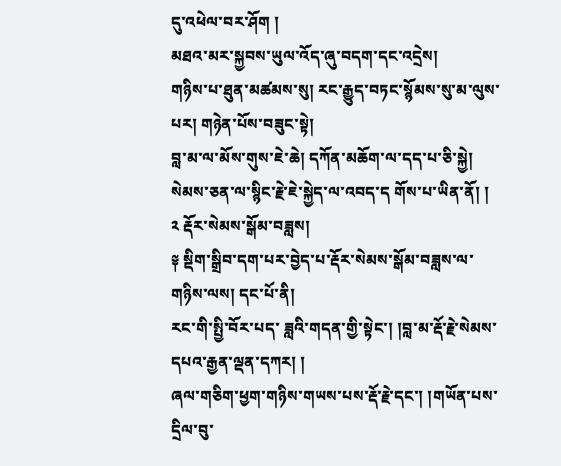དུ་འཕེལ་བར་ཤོག །
མཐའ་མར་སྐྱབས་ཡུལ་འོད་ཞུ་བདག་དང་འདྲེས།
གཉིས་པ་ཐུན་མཚམས་སུ། རང་རྒྱུད་བཏང་སྙོམས་སུ་མ་ལུས་པར། གཉེན་པོས་བཟུང་སྟེ།
བླ་མ་ལ་མོས་གུས་ཇེ་ཆེ། དཀོན་མཆོག་ལ་དད་པ་ཅི་སྐྱེ། སེམས་ཅན་ལ་སྙིང་རྗེ་ཇེ་སྐྱེད་ལ་འབད་ད གོས་པ་ཡིན་ནོ། །
༢ རྡོར་སེམས་སྒོམ་བཟླས།
༈ སྡིག་སྒྲིབ་དག་པར་བྱེད་པ་རྡོར་སེམས་སྒོམ་བཟླས་ལ་གཉིས་ལས། དང་པོ་ནི།
རང་གི་སྤྱི་བོར་པད་ ཟླའི་གདན་གྱི་སྟེང་། །བླ་མ་རྡོ་རྗེ་སེམས་དཔའ་རྒྱན་ལྡན་དཀར། །
ཞལ་གཅིག་ཕྱག་གཉིས་གཡས་པས་རྡོ་རྗེ་དང་། །གཡོན་པས་དྲིལ་བུ་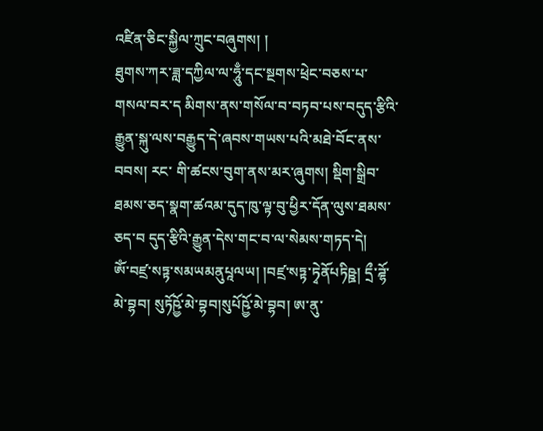འཛིན་ཅིང་སྐྱིལ་ཀྲུང་བཞུགས། །
ཐུགས་ཀར་ཟླ་དཀྱིལ་ལ་ཧཱུྃ་དང་སྔགས་ཕྲེང་བཅས་པ་གསལ་བར་ད མིགས་ནས་གསོལ་བ་བཏབ་པས་བདུད་རྩིའི་རྒྱུན་སྐུ་ལས་བརྒྱུད་དེ་ཞབས་གཡས་པའི་མཐེ་བོང་ནས་བབས། རང་ གི་ཚངས་བུག་ནས་མར་ཞུགས། སྡིག་སྒྲིབ་ཐམས་ཅད་སྣག་ཚའམ་དུད་ཁུ་ལྟ་བུ་ཕྱིར་དོན་ལུས་ཐམས་ཅད་བ དུད་རྩིའི་རྒྱུན་དེས་གང་བ་ལ་སེམས་གཏད་དེ།
ༀ་བཛྲ་སཏྟ་སམཡམནུཔཱལཡ། །བཛྲ་སཏྟ་ཏྭེནོཔཏིཥྛ། དྲྀ་ཌྷོ་མེ་བྷབ། སུཏོཥྱོ་མེ་བྷབ།སུཔོཥྱོ་མེ་བྷབ། ཨ་ནུ་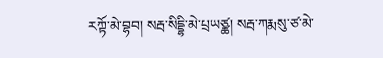རཀྟོ་མེ་བྷབ། སརྦ་སིདྡྷི་མེ་པྲཡཙྪ། སརྦ་ཀརྨསུ་ཙ་མེ་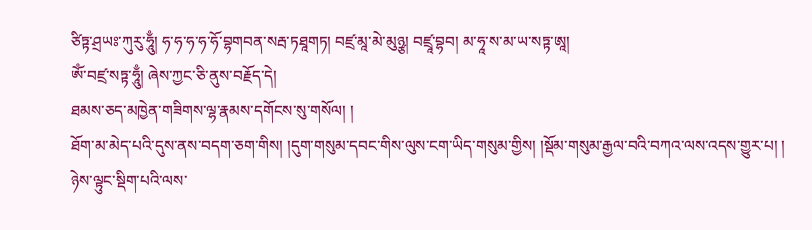ཙིཏྟ་ཤྲཡཿ་ཀུརུ་ཧཱུྃ། ཧ་ཧ་ཧ་ཧ་ཧོ་བྷགབན་སརྦ་ཏཐཱགཏ། བཛྲ་མཱ་མེ་མུཉྩ། བཛྲཱ་བྷབ། མ་ཧཱ་ས་མ་ཡ་སཏྟ་ཨཱ།
ༀ་བཛྲ་སཏྟ་ཧཱུྃ། ཞེས་ཀྱང་ཅི་ནུས་བརྗོད་དེ།
ཐམས་ཅད་མཁྱེན་གཟིགས་ལྷ་རྣམས་དགོངས་སུ་གསོལ། །
ཐོག་མ་མེད་པའི་དུས་ནས་བདག་ཅག་གིས། །དུག་གསུམ་དབང་གིས་ལུས་ངག་ཡིད་གསུམ་གྱིས། །སྡོམ་གསུམ་རྒྱལ་བའི་བཀའ་ལས་འདས་གྱུར་པ། །
ཉེས་ལྟུང་སྡིག་པའི་ལས་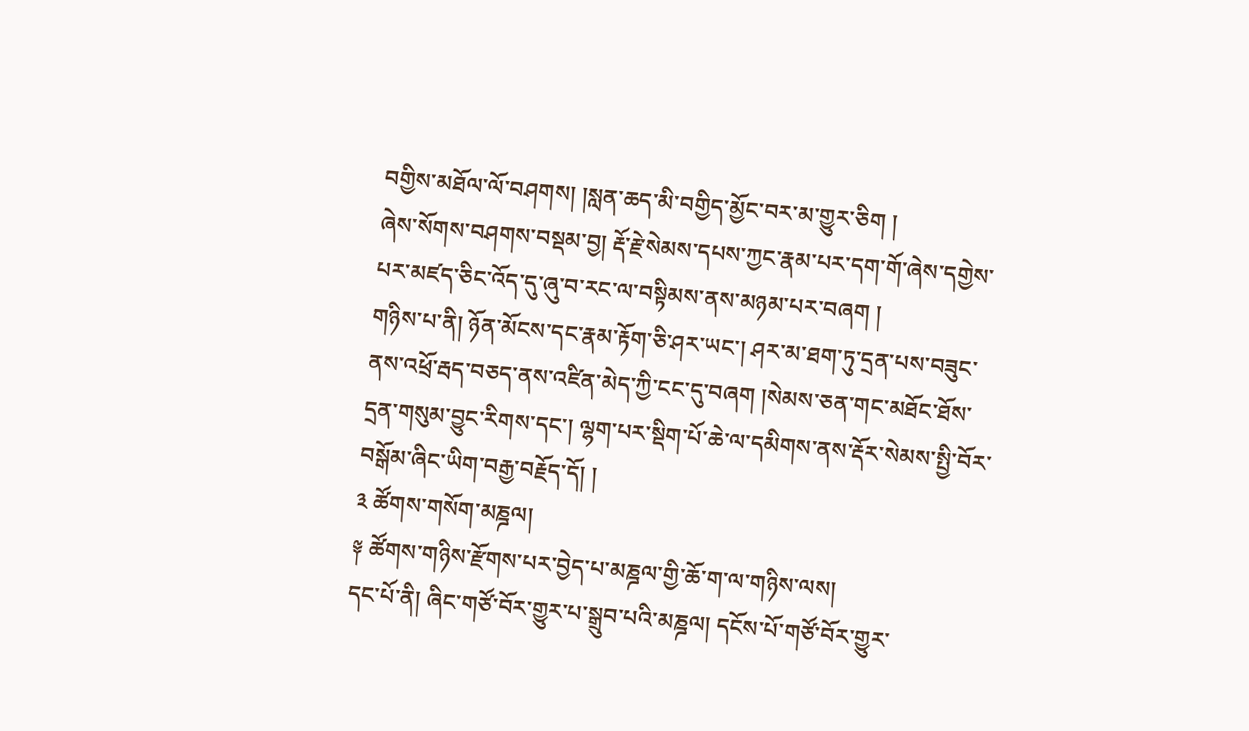བགྱིས་མཐོལ་ལོ་བཤགས། །སླན་ཆད་མི་བགྱིད་མྱོང་བར་མ་གྱུར་ཅིག །
ཞེས་སོགས་བཤགས་བསྡམ་བྱ། རྡོ་རྗེ་སེམས་དཔས་ཀྱང་རྣམ་པར་དག་གོ་ཞེས་དགྱེས་པར་མཛད་ཅིང་འོད་དུ་ཞུ་བ་རང་ལ་བསྟིམས་ནས་མཉམ་པར་བཞག །
གཉིས་པ་ནི། ཉོན་མོངས་དང་རྣམ་རྟོག་ཅི་ཤར་ཡང་། ཤར་མ་ཐག་ཏུ་དྲན་པས་བཟུང་ནས་འཕྲོ་རྦད་བཅད་ནས་འཛིན་མེད་ཀྱི་ངང་དུ་བཞག །སེམས་ཅན་གང་མཐོང་ཐོས་དྲན་གསུམ་བྱུང་རིགས་དང་། ལྷག་པར་སྡིག་པོ་ཆེ་ལ་དམིགས་ནས་རྡོར་སེམས་སྤྱི་བོར་བསྒོམ་ཞིང་ཡིག་བརྒྱ་བརྗོད་དོ། །
༣ ཚོགས་གསོག་མཎྜལ།
༈ ཚོགས་གཉིས་རྫོགས་པར་བྱེད་པ་མཎྜལ་གྱི་ཆོ་ག་ལ་གཉིས་ལས།
དང་པོ་ནི། ཞིང་གཙོ་བོར་གྱུར་པ་སྒྲུབ་པའི་མཎྜལ། དངོས་པོ་གཙོ་བོར་གྱུར་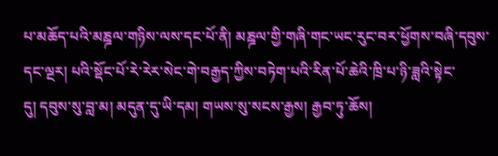པ་མཆོད་པའི་མཎྜལ་གཉིས་ལས་དང་པོ་ནི། མཎྜལ་གྱི་གཞི་གང་ཡང་རུང་བར་ཕྱོགས་བཞི་དབུས་དང་ལྔར། པའི་སྡོང་པོ་རེ་རེར་སེང་གེ་བརྒྱད་ཀྱིས་བཏེག་པའི་རིན་པོ་ཆེའི་ཁྲི་པ་ཉི་ཟླའི་སྟེང་
དུ། དབུས་སུ་བླ་མ། མདུན་དུ་ཡི་དམ། གཡས་སུ་སངས་རྒྱས། རྒྱབ་ཏུ་ཆོས།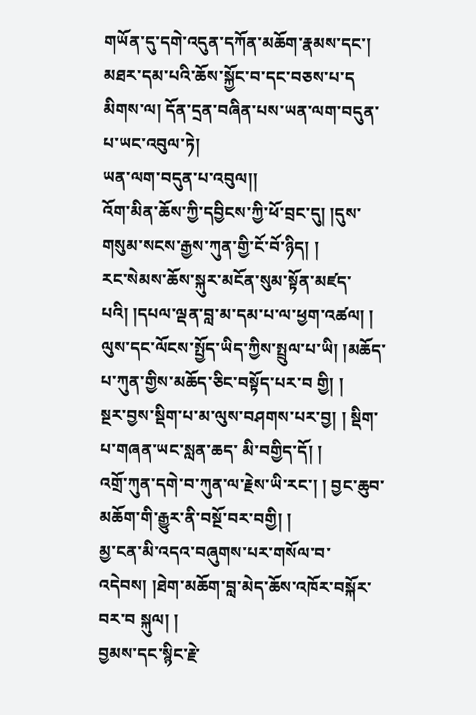གཡོན་དུ་དགེ་འདུན་དཀོན་མཆོག་རྣམས་དང་། མཐར་དམ་པའི་ཆོས་སྐྱོང་བ་དང་བཅས་པ་ད མིགས་ལ། དོན་དྲན་བཞིན་པས་ཡན་ལག་བདུན་པ་ཡང་འབུལ་ཏེ།
ཡན་ལག་བདུན་པ་འབུལ།།
འོག་མིན་ཆོས་ཀྱི་དབྱིངས་ཀྱི་ཕོ་བྲང་དུ། །དུས་གསུམ་སངས་རྒྱས་ཀུན་གྱི་ངོ་བོ་ཉིད། །
རང་སེམས་ཆོས་སྐུར་མངོན་སུམ་སྟོན་མཛད་པའི། །དཔལ་ལྡན་བླ་མ་དམ་པ་ལ་ཕྱག་འཚལ། །
ལུས་དང་ལོངས་སྤྱོད་ཡིད་ཀྱིས་སྤྲུལ་པ་ཡི། །མཆོད་པ་ཀུན་གྱིས་མཆོད་ཅིང་བསྟོད་པར་བ གྱི། །
སྔར་བྱས་སྡིག་པ་མ་ལུས་བཤགས་པར་བྱ། ། སྡིག་པ་གཞན་ཡང་སླན་ཆད་ མི་བགྱིད་དོ། །
འགྲོ་ཀུན་དགེ་བ་ཀུན་ལ་རྗེས་ཡི་རང་། ། བྱང་ཆུབ་མཆོག་གི་རྒྱུར་ནི་བསྔོ་བར་བགྱི། །
མྱ་ངན་མི་འདའ་བཞུགས་པར་གསོལ་བ་འདེབས། །ཐེག་མཆོག་བླ་མེད་ཆོས་འཁོར་བསྐོར་བར་བ སྐུལ། །
བྱམས་དང་སྙིང་རྗེ་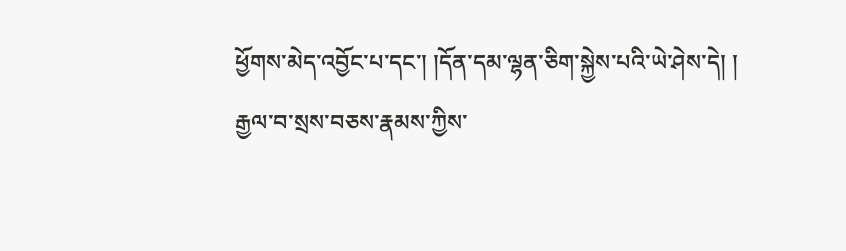ཕྱོགས་མེད་འབྱོང་པ་དང་། །དོན་དམ་ལྷན་ཅིག་སྐྱེས་པའི་ཡེ་ཤེས་དེ། །
རྒྱལ་བ་སྲས་བཅས་རྣམས་ཀྱིས་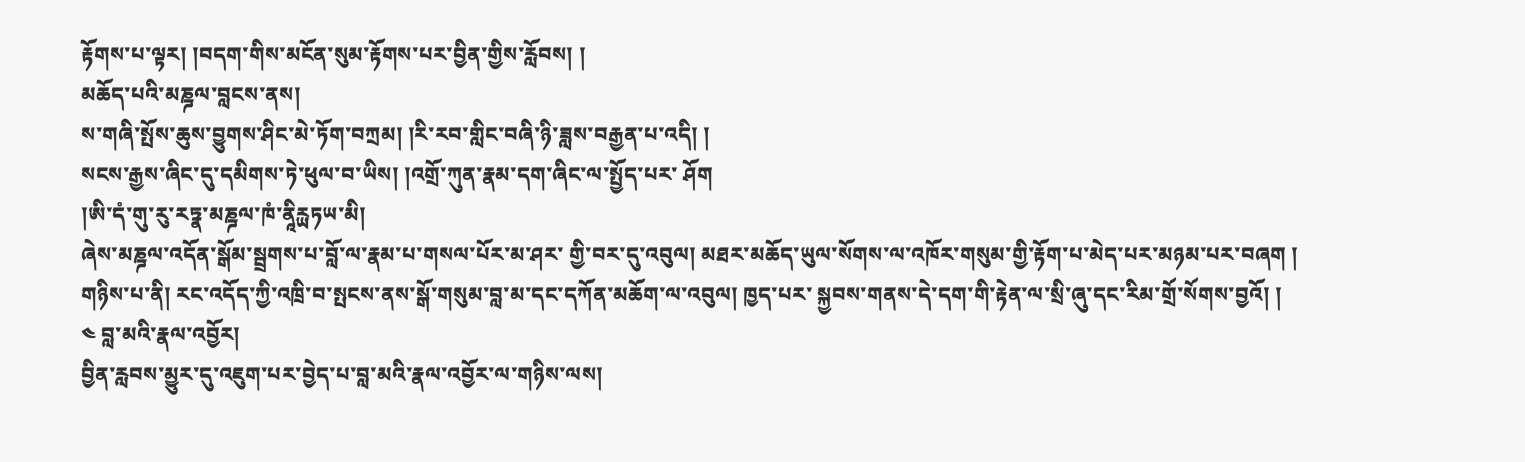རྟོགས་པ་ལྟར། །བདག་གིས་མངོན་སུམ་རྟོགས་པར་བྱིན་གྱིས་རློབས། །
མཆོད་པའི་མཎྜལ་བླངས་ནས།
ས་གཞི་སྤོས་ཆུས་བྱུགས་ཤིང་མེ་ཏོག་བཀྲམ། །རི་རབ་གླིང་བཞི་ཉི་ཟླས་བརྒྱན་པ་འདི། །
སངས་རྒྱས་ཞིང་དུ་དམིགས་ཏེ་ཕུལ་བ་ཡིས། །འགྲོ་ཀུན་རྣམ་དག་ཞིང་ལ་སྤྱོད་པར་ ཤོག
།ཨི་དཾ་གུ་རུ་རཏྣ་མཎྜལ་ཁཾ་ནཱིརྻཏཡ་མི།
ཞེས་མཎྜལ་འདོན་སྒོམ་སྦྲགས་པ་བློ་ལ་རྣམ་པ་གསལ་པོར་མ་ཤར་ གྱི་བར་དུ་འབུལ། མཐར་མཆོད་ཡུལ་སོགས་ལ་འཁོར་གསུམ་གྱི་རྟོག་པ་མེད་པར་མཉམ་པར་བཞག །
གཉིས་པ་ནི། རང་འདོད་ཀྱི་འཁྲི་བ་སྤངས་ནས་སྒོ་གསུམ་བླ་མ་དང་དཀོན་མཆོག་ལ་འབུལ། ཁྱད་པར་ སྐྱབས་གནས་དེ་དག་གི་རྟེན་ལ་སྲི་ཞུ་དང་རིམ་གྲོ་སོགས་བྱའོ། །
༤ བླ་མའི་རྣལ་འབྱོར།
བྱིན་རླབས་མྱུར་དུ་འཇུག་པར་བྱེད་པ་བླ་མའི་རྣལ་འབྱོར་ལ་གཉིས་ལས།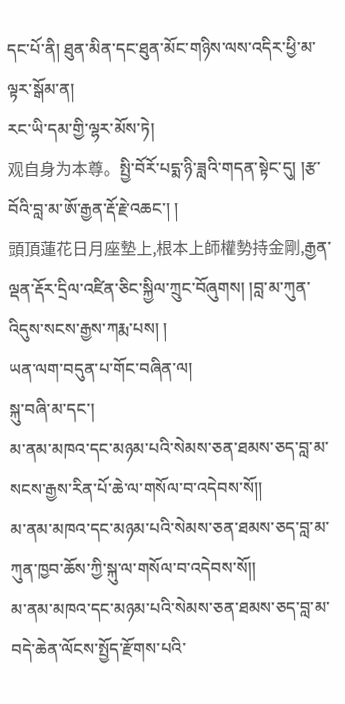དང་པོ་ནི། ཐུན་མིན་དང་ཐུན་མོང་གཉིས་ལས་འདིར་ཕྱི་མ་ལྟར་སྒོམ་ན།
རང་ཡི་དམ་གྱི་ལྷར་མོས་ཏེ།
观自身为本尊。སྤྱི་བོརོ་པདྨ་ཉི་ཟླའི་གདན་སྟེང་དུ། །རྩ་བོའི་བླ་མ་ཨོ་རྒྱན་རྡོ་རྗེ་འཆང་། །
頭頂蓮花日月座墊上,根本上師權勢持金剛,རྒྱན་ལྡན་རྡོར་དྲིལ་འཛིན་ཅིང་སྐྱིལ་ཀྲུང་བོཞུགས། །བླ་མ་ཀུན་འིདུས་སངས་རྒྱས་ཀརྨ་པས། །
ཡན་ལག་བདུན་པ་གོང་བཞིན་ལ།
སྐུ་བཞི་མ་དང་།
མ་ནམ་མཁའ་དང་མཉམ་པའི་སེམས་ཅན་ཐམས་ཅད་བླ་མ་སངས་རྒྱས་རིན་པོ་ཆེ་ལ་གསོལ་བ་འདེབས་སོ།།
མ་ནམ་མཁའ་དང་མཉམ་པའི་སེམས་ཅན་ཐམས་ཅད་བླ་མ་ཀུན་ཁྱབ་ཆོས་ཀྱི་སྐུ་ལ་གསོལ་བ་འདེབས་སོ།།
མ་ནམ་མཁའ་དང་མཉམ་པའི་སེམས་ཅན་ཐམས་ཅད་བླ་མ་བདེ་ཆེན་ལོངས་སྤྱོད་རྫོགས་པའི་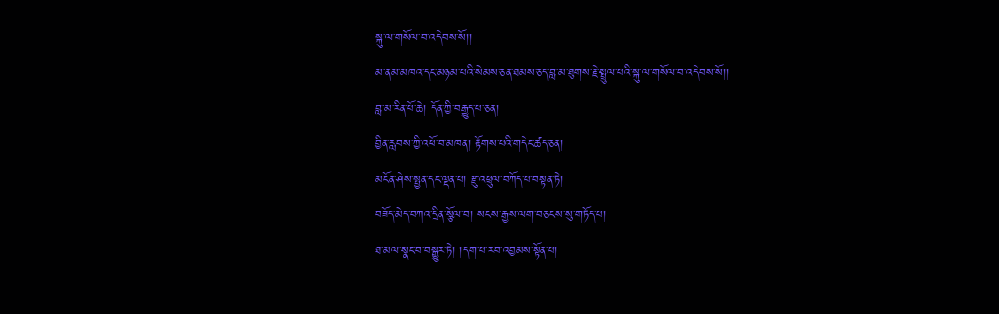སྐུ་ལ་གསོལ་བ་འདེབས་སོ།།
མ་ནམ་མཁའ་དང་མཉམ་པའི་སེམས་ཅན་ཐམས་ཅད་བླ་མ་ཐུགས་རྗེ་སྤྲུལ་པའི་སྐུ་ལ་གསོལ་བ་འདེབས་སོ།།
བླ་མ་རིན་པོ་ཆེ། དོན་ཀྱི་བརྒྱུད་པ་ཅན།
བྱིན་རླབས་ཀྱི་འཕོ་བ་མཁན། རྟོགས་པའི་གདེང་ཚད་ཅན།
མངོན་ཤེས་སྤྱན་དང་ལྡན་པ། རྫུ་འཕྲུལ་བཀོད་པ་བསྟན་ཏེ།
བཟོད་མེད་བཀའ་དྲིན་སྩོལ་བ། སངས་རྒྱས་ལག་བཅངས་སུ་གཏོད་པ།
ཐ་མལ་སྣང་བ་བསྒྱུར་ཏེ། །དག་པ་རབ་འབྱམས་སྟོན་པ།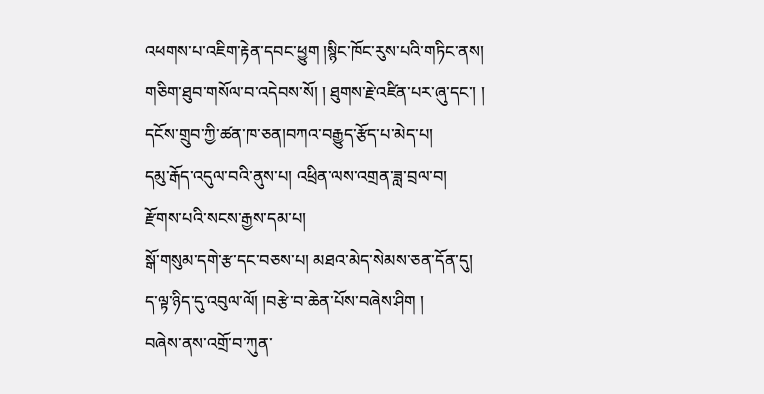འཕགས་པ་འཇིག་རྟེན་དབང་ཕྱུག །སྙིང་ཁོང་རུས་པའི་གཏིང་ནས།
གཅིག་ཐུབ་གསོལ་བ་འདེབས་སོ། ། ཐུགས་རྗེ་འཛིན་པར་ཞུ་དང་། །
དངོས་གྲུབ་ཀྱི་ཚན་ཁ་ཅན།བཀའ་བརྒྱུད་རྩོད་པ་མེད་པ།
དམུ་རྒོད་འདུལ་བའི་ནུས་པ། འཕྲིན་ལས་འགྲན་ཟླ་བྲལ་བ།
རྫོགས་པའི་སངས་རྒྱས་དམ་པ།
སྒོ་གསུམ་དགེ་རྩ་དང་བཅས་པ། མཐའ་མེད་སེམས་ཅན་དོན་དུ།
ད་ལྟ་ཉིད་དུ་འབུལ་ལོ། །བརྩེ་བ་ཆེན་པོས་བཞེས་ཤིག །
བཞེས་ནས་འགྲོ་བ་ཀུན་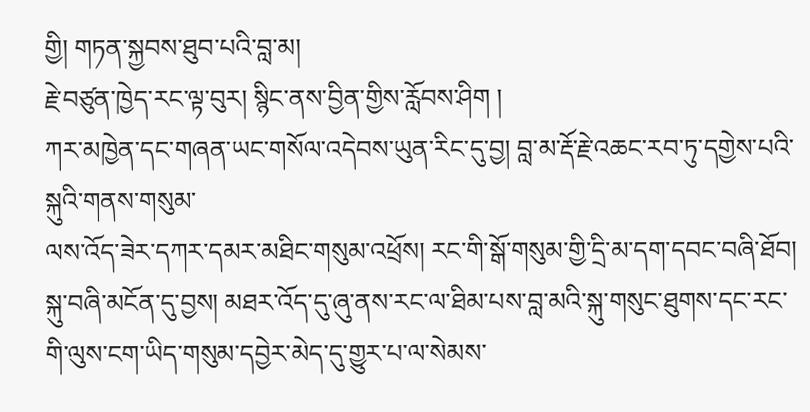གྱི། གཏན་སྐྱབས་ཐུབ་པའི་བླ་མ།
རྗེ་བཙུན་ཁྱེད་རང་ལྟ་བུར། སྙིང་ནས་བྱིན་གྱིས་རློབས་ཤིག །
ཀར་མཁྱེན་དང་གཞན་ཡང་གསོལ་འདེབས་ཡུན་རིང་དུ་བྱ། བླ་མ་རྡོ་རྗེ་འཆང་རབ་ཏུ་དགྱེས་པའི་སྐུའི་གནས་གསུམ་
ལས་འོད་ཟེར་དཀར་དམར་མཐིང་གསུམ་འཕྲོས། རང་གི་སྒོ་གསུམ་གྱི་དྲི་མ་དག་དབང་བཞི་ཐོབ། སྐུ་བཞི་མངོན་དུ་བྱས། མཐར་འོད་དུ་ཞུ་ནས་རང་ལ་ཐིམ་པས་བླ་མའི་སྐུ་གསུང་ཐུགས་དང་རང་གི་ལུས་ངག་ཡིད་གསུམ་དབྱེར་མེད་དུ་གྱུར་པ་ལ་སེམས་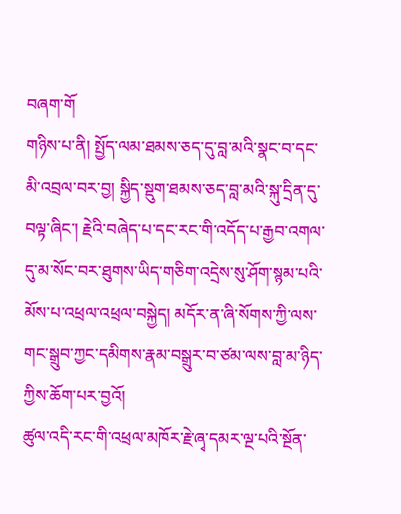བཞག་གོ
གཉིས་པ་ནི། སྤྱོད་ལམ་ཐམས་ཅད་དུ་བླ་མའི་སྣང་བ་དང་མི་འབྲལ་བར་བྱ། སྐྱིད་སྡུག་ཐམས་ཅད་བླ་མའི་སྐུ་དྲིན་དུ་
བལྟ་ཞིང་། རྗེའི་བཞེད་པ་དང་རང་གི་འདོད་པ་རྒྱབ་འགལ་དུ་མ་སོང་བར་ཐུགས་ཡིད་གཅིག་འདྲེས་སུ་ཤོག་སྙམ་པའི་
མོས་པ་འཕྲལ་འཕྲལ་བསྐྱེད། མདོར་ན་ཞི་སོགས་ཀྱི་ལས་གང་སྒྲུབ་ཀྱང་དམིགས་རྣམ་བསྒྲུར་བ་ཙམ་ལས་བླ་མ་ཉིད་ཀྱིས་ཆོག་པར་བྱའོ།
ཚུལ་འདི་རང་གི་འཕྲལ་མཁོར་རྗེ་ཞྭ་དམར་ལྔ་པའི་སྔོན་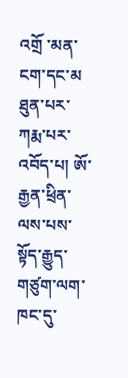འགྲོ ་མན་ངག་དང་མ ཐུན་པར་ཀརྨ་པར་འབོད་པ། ཨོ་རྒྱན་ཕྲིན་ལས་པས་སྟོད་རྒྱུད་གཙུག་ལག་ཁང་དུ་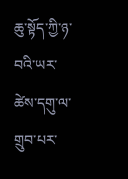ཆུ་སྟོད་ཀྱི་ཉ་བའི་ཡར་ཚེས་དགུ་ལ་གྲུབ་པར་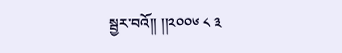སྦྱར་བའོ།། །།༢༠༠༦ ༨ ༣